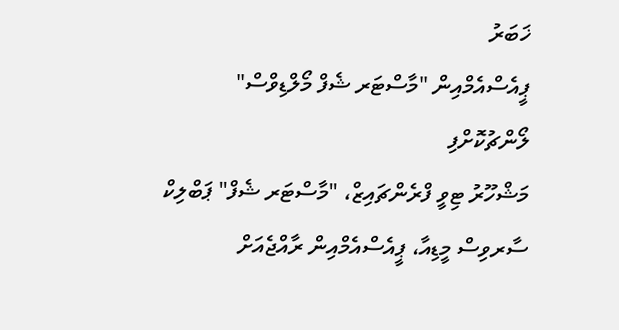ޚަބަރު
ޕީއެސްއެމްއިން "މާސްޓަރ ޝެފް މޯލްޑިވްސް" ލޯންޗުކޮށްފި
މަޝްހޫރު ޓިވީ ފްރެންޗައިޒް، "މާސްޓަރ ޝެފް" ޕަބްލިކް ސާރވިސް މީޑިއާ، ޕީއެސްއެމްއިން ރާއްޖެއަށް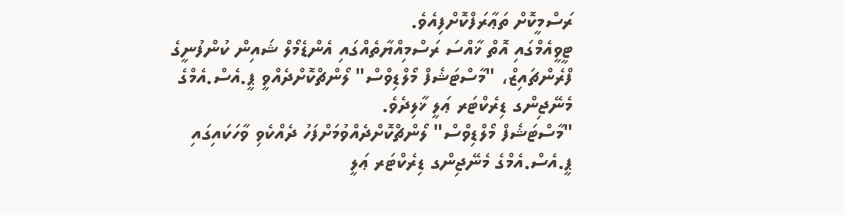ރަސްމީކޮށް ތަޢާރަފްކޮށްފިއެވެ.
ޓީވީއެމްގައި އޮތް ޚާއްސަ ރަސްމިއްޔާތެއްގައި އެންޑެމޯލް ޝައިން ކުންފުނީގެ ފްރެންޗައިޒް، "މާސްޓަޝެފް މޯލްޑިވްސް" ލޯންޗްކޮށްދެއްވީ ޕީ.އެސް.އެމްގެ މެނޭޖިންގ ޑިރެކްޓަރ ޢަލީ ޚާލިދެވެ.
"މާސްޓަޝެފް މޯލްޑިވްސް" ލޯންޗްކޮށްދެއްވުމަށްފަހު ދެއްކެވި ވާހަކައިގައި ޕީ.އެސް.އެމްގެ މެނޭޖިންގ ޑިރެކްޓަރ ޢަލީ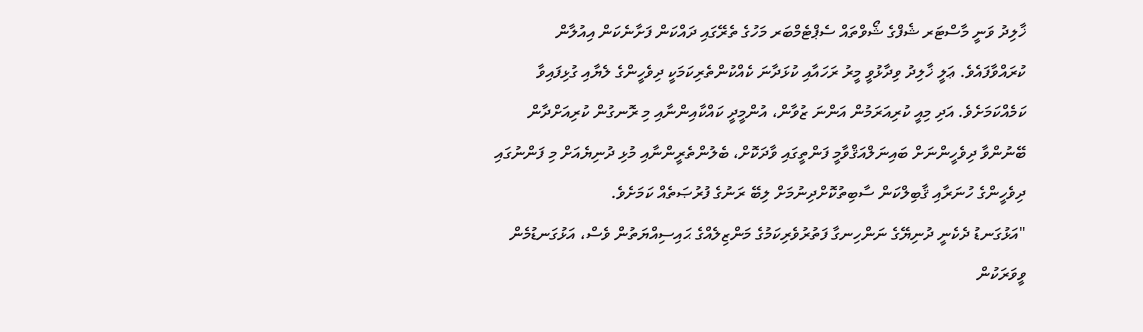ޚާލިދު ވަނީ މާސްޓަރ ޝެފްގެ ޝޯވްތައް ސެޕްޓެމްބަރ މަހުގެ ތެރޭގައި ދައްކަން ފަށާނެކަން އިއުލާން ކުރައްވާފައެވެ. ޢަލީ ޚާލިދު ވިދާޅުވީ މީރު ރަހައާއި ކުޅަދާނަ ކެއްކުންތެރިކަމަކީ ދިވެހީންގެ ލެޔާއި ގުޅިފައިވާ ކަމެއްކަމަށެވެ. އަދި މިއީ ކުރިއަރަމުން އަންނަ ޒުވާން، އުންމީދީ ކައްކާއިންނާއި މި ރޮނގުން ކުރިއަށްދާން ބޭނުންވާ ދިވެހީންނަށް ބައިނަލްއަޤްވާމީ ފަންތީގައި ވާދަކޮށް، ބެލުންތެރީންނާއި މުޅި ދުނިޔެއަށް މި ފަންނުގައި ދިވެހީންގެ ހުނަރާއި ޤާބިލްކަން ސާބިތުކޮށްދިނުމަށް ލިބޭ ރަނުގެ ފުރުޞަތެއް ކަމަށެވެ.
"އަޅުގަނޑު ދެކެނީ ދުނިޔޭގެ ނަންހިނގާ ފަތުރުވެރިކަމުގެ މަންޒިލެއްގެ ޙައިސިއްޔަތުން ވެސް، އަޅުގަނޑުމެން ވީވަރަކުން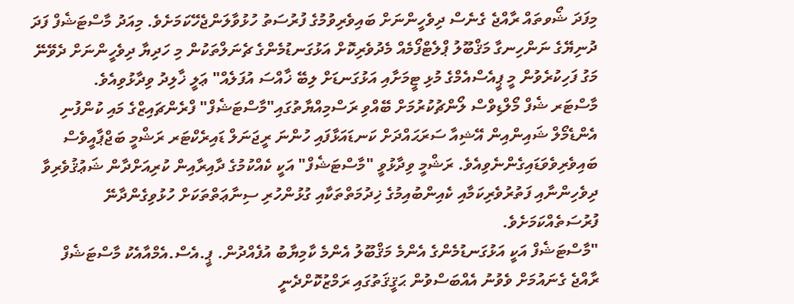މިފަދަ ޝޯވތައް ރާއްޖެ ގެނެސް ދިވެހީންނަށް ބައިވެރިވުމުގެ ފުރުސަތު ހުޅުވާލަންޖެހޭކަމަށެވެ. މިއަދު މާސްޓަޝެފް ފަދަ ދުނިޔޭގެ ނަންހިނގާ މަޤްބޫލު ޕްލެޓްފޯމެއް މެދުވެރިކޮށް އަޅުގަނޑުމެންގެ ޗެނަލްތަކުން މި ހަދިޔާ ދިވެހީންނަށް ދެވޭނޭ މަގު ފަހިކުރެވުން މީ ޕީއެސްއެމްގެ މުޅި ޓީމަށާއި އަޅުގަނޑަށް ލިބޭ ޚާއްސަ އުފަލެއް" ޢަލީ ޚާލިދު ވިދާޅުވިއެވެ.
މާސްޓަރ ޝެފް މޯލްޑިވްސް ލޯންޗުކުރުމަށް ބޭއްވި ރަސްމިއްޔާތުގައި"މާސްޓަޝެފް" ފްރެންޗައިޒްގެ މައި ކުންފުނި އެންޑެމޯލް ޝައިންއިން އޭޝިއާ ސަރަޙައްދަށް ކަނޑައަޅާފައި ހުންނަ ރީޖަނަލް ޑައިރެކްޓަރ ރަޝްމީ ބަޖްޕާއީވެސް ބައިވެރިވެވަޑައިގެންނެވިއެވެ. ރަޝްމީ ވިދާޅުވީ "މާސްޓަޝެފް" އަކީ ކެއްކުމުގެ ދާއިރާއިން ކުރިއަށްދާން ޝަޢުޤުވެރިވާ ދިވެހިންނާއި ފަތުރުވެރިކަމާއި ކެއިންބުއިމުގެ ޚިދުމަތްތަކާއި ގުޅުންހުރި ސިނާޢަތްތަކަށް ހުޅުވިގެންދާނޭ ފުރުސަތެއްކަމަށެވެ.
"މާސްޓަޝެފް އަކީ އަޅުގަނޑުމެންގެ އެންމެ މަޤްބޫލު އެންމެ ކާމިޔާބު އުފެއްދުން. ޕީ.އެސް.އެމްއާއެކު މާސްޓަޝެފް ރާއްޖެ ގެނައުމަށް ވެވުނު އެއްބަސްވުން ޙަޤީޤަތުގައި ރަމްޒުކޮށްދެނީ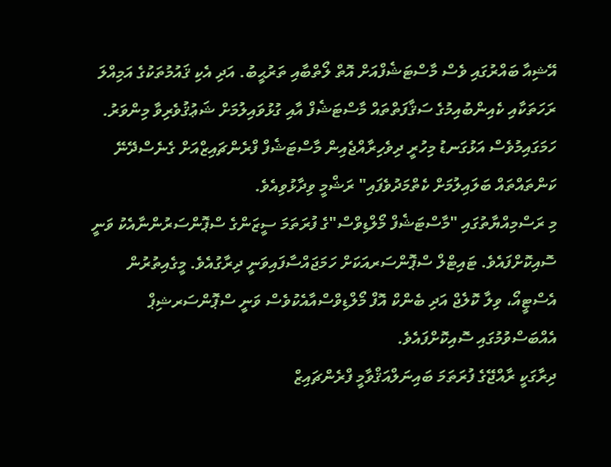އޭޝިއާ ބައްރުގައި ވެސް މާސްޓަޝެފްއަށް އޮތް ލޯތްބާއި ތަރުޙީބު. އަދި އެކި ޤައުމުތަކުގެ އަމިއްލަ ރަހަތަކާއި ކެއިންބުއިމުގެ ސަޤާފަތްތައް މާސްޓަޝެފް އާއި ގުޅުވައިލުމަށް ޝަޢުޤުވެރިވާ މިންވަރު. ހަމަގައިމުވެސް އަޅުގަނޑު މިހުރީ ދިވެހިރާއްޖެއިން މާސްޓަޝެފް ފްރެންޗައިޒްއަށް ގެނެސްދޭނޭ ކަންތައްތައް ބަލައިލުމަށް ކެތްމަދުވެފައި" ރަޝްމީ ވިދާޅުވިއެވެ.
މި ރަސްމިއްޔާތުގައި "މާސްޓަޝެފް މޯލްޑިވްސް"ގެ ފުރަތަމަ ސީޒަންގެ ސްޕޮންސަރުންނާއެކު ވަނީ ސޮއިކޮށްފައެވެ. ޓައިޓްލް ސްޕޮންސަރއަކަށް ހަމަޖައްސާފައިވަނީ ދިރާގުއެވެ. މީގެއިތުރުން އެސްޓީއޯ، ވިލާ ކޮލެޖް އަދި ބެންކް އޮފް މޯލްޑިވްސްއާއެކުވެސް ވަނީ ސްޕޮންސަރޝިޕް އެއްބަސްވުމުގައި ސޮއިކޮށްފައެވެ.
ދިރާގަކީ ރާއްޖޭގެ ފުރަތަމަ ބައިނަލްއަޤްވާމީ ފްރެންޗައިޒް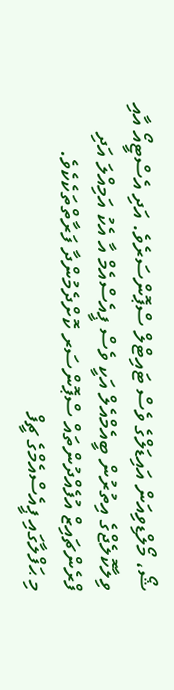ޝޯ، މޯލްޑިވިއަން އައިޑަލްގެ ވެސް ޓައިޓްލް ސްޕޮންސަރެވެ. އަދި އެސްޓީއޯ އާއި ވިލާކޮލެޖްގެ އިތުރުން ބީއެމްއެލް އަކީ ވެސް ޕީއެސްއެމް އާ އެކު އަމިއްލަ އަދި ފްރެންޗައިޒް އުފެއްދުންތައް ސްޕޮންސަރ ކޮށްދެމުންދާ ފަރާތްތަކެކެވެ.
މި ޙަފްލާގައި ޕީއެސްއެމްގެ ޗީފް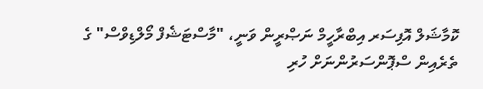ކޮމާޝަލް އޮފިސަރ އިބްރާހީމް ނަޞްރީން ވަނީ، "މާސްޓަޝެފް މޯލްޑިވްސް" ގެ ތެރެއިން ސްޕޮންސަރުންނަށް ހުރި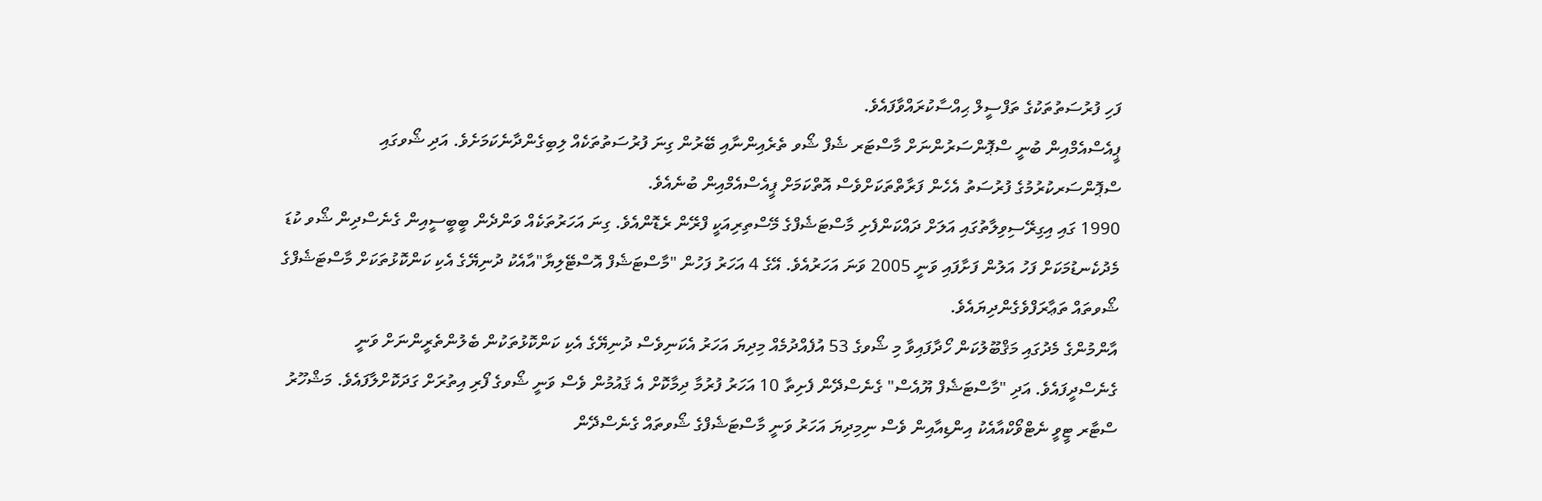ފަހި ފުރުސަތުތަކުގެ ތަފްސީލް ޙިއްސާކުރައްވާފައެވެ.
ޕީއެސްއެމްއިން ބުނީ ސްޕޮންސަރުންނަށް މާސްޓަރ ޝެފް ޝޯވ ތެރެއިންނާއި ބޭރުން ގިނަ ފުރުސަތުތަކެއް ލިބިގެންދާނެކަމަށެވެ. އަދި ޝޯވގައި ސްޕޮންސަރކުރުމުގެ ފުރުސަތު އެހެން ފަރާތްތަކަށްވެސް އޮތްކަމަށް ޕީއެސްއެމްއިން ބުނެއެވެ.
1990 ގައި އިގިރޭސިވިލާތުގައި އަލަށް ދައްކަންފެށި މާސްޓަޝެފްގެ މޭސްތިރިއަކީ ފްރޭން ރެޑޮންއެވެ. ގިނަ އަހަރުތަކެއް ވަންދެން ބީބީސީއިން ގެނެސްދިން ޝޯވ ކުޑަ މެދުކެނޑުމަކަށް ފަހު އަލުން ފަށާފައި ވަނީ 2005 ވަނަ އަހަރުއެވެ. އޭގެ 4 އަހަރު ފަހުން "މާސްޓަޝެފް އޮސްޓޭލިޔާ"އާއެކު ދުނިޔޭގެ އެކި ކަންކޮޅުތަކަށް މާސްޓަޝެފްގެ ޝޯވތައް ތަޢާރަފްވެގެންދިޔައެވެ.
އާންމުންގެ މެދުގައި މަޤްބޫލުކަން ހޯދާފައިވާ މި ޝޯވގެ 53 އުފެއްދުމެއް މިދިޔަ އަހަރު އެކަނިވެސް ދުނިޔޭގެ އެކި ކަންކޮޅުތަކުން ބެލުންތެރީންނަށް ވަނީ ގެނެސްދީފައެވެ. އަދި "މާސްޓަޝެފް ޔޫއެސް" ގެނެސްދޭން ފެށިތާ 10 އަހަރު ފުރުމާ ދިމާކޮށް އެ ޤައުމުން ވެސް ވަނީ ޝޯވގެ ފޯރި އިތުރަށް ގަދަކޮށްލާފައެވެ. މަޝްހޫރު ސްޓާރ ޓީވީ ނެޓްވޯކްއާއެކު އިންޑިއާއިން ވެސް ނިމިދިޔަ އަހަރު ވަނީ މާސްޓަޝެފްގެ ޝޯވތައް ގެނެސްދޭން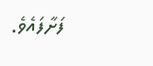ފަށާފައެވެ.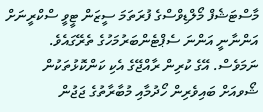މާސްޓަޝެފް މޯލްޑިވްސްގެ ފުރަތަމަ ސީޒަން ޓީވީ ސްކްރީނަށް އަންނާނީ އަންނަ ސެޕްޓެންބަރުމަހުގެ ތެރޭގައެވެ. ނަމަވެސް. އޭގެ ކުރިން ރާއްޖޭގެ އެކި ކަންކޮޅުތަކުން ޝޯވއަށް ބައިވެރިން ހޯދުމާއި މުބާރާތުގެ ޖަޖުން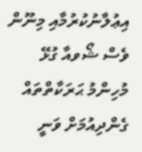އިޢުލާނުކުރުމާއި މިނޫން ވެސް ޝޯވއާ ގުޅޭ މުހިންމު ޙަރަކާތްތައް ގެންދިއުމަށް ވަނީ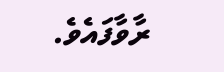ރާވާފައެވެ.